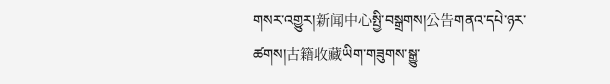གསར་འགྱུར།新闻中心སྤྱི་བསྒྲགས།公告གནའ་དཔེ་ཉར་ཚགས།古籍收藏ཡིག་གཟུགས་སྒྱུ་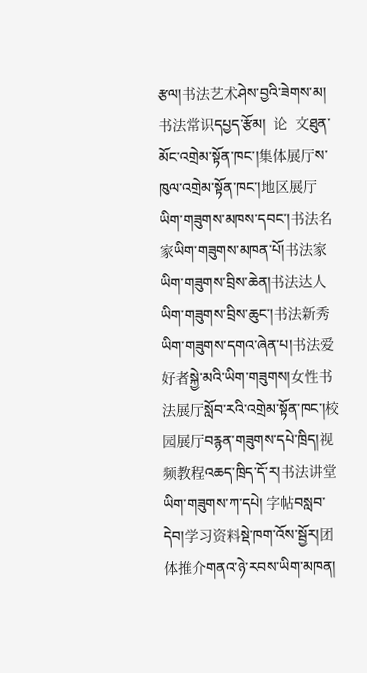རྩལ།书法艺术ཤེས་བྱའི་ཟེགས་མ།书法常识དཔྱད་རྩོམ།  论  文ཐུན་མོང་འགྲེམ་སྟོན་ཁང་།集体展厅ས་ཁུལ་འགྲེམ་སྟོན་ཁང་།地区展厅ཡིག་གཟུགས་མཁས་དབང་།书法名家ཡིག་གཟུགས་མཁན་པོ།书法家ཡིག་གཟུགས་བྲིས་ཆེན།书法达人ཡིག་གཟུགས་བྲིས་ཆུང་།书法新秀ཡིག་གཟུགས་དགའ་ཞེན་པ།书法爱好者སྐྱེ་མའི་ཡིག་གཟུགས།女性书法展厅སློབ་རའི་འགྲེམ་སྟོན་ཁང་།校园展厅བརྙན་གཟུགས་དཔེ་ཁྲིད།视频教程འཆད་ཁྲིད་དོ་ར།书法讲堂ཡིག་གཟུགས་ཀ་དཔེ། 字帖བསླབ་དེབ།学习资料སྡེ་ཁག་འོས་སྦྱོར།团体推介གནའ་ཉེ་རབས་ཡིག་མཁན།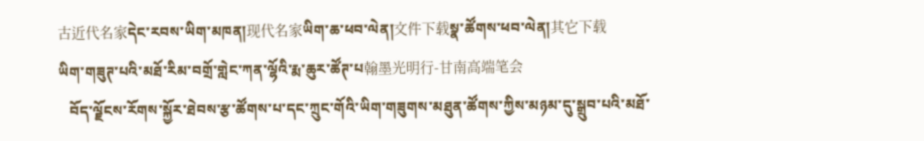古近代名家དེང་རབས་ཡིག་མཁན།现代名家ཡིག་ཆ་ཕབ་ལེན།文件下载སྣ་ཚོགས་ཕབ་ལེན།其它下载
ཡིག་གཟུཊ་པའི་མཐོ་རིམ་བགྲོ་གླེང་ཀན་ལྷོའི་རྨ་ཆུར་ཚོཊ་པ翰墨光明行-甘南高端笔会
   བོད་ལྗོངས་རོགས་སྐྱོར་ཐེབས་རྩ་ཚོགས་པ་དང་ཀྲུང་གོའི་ཡིག་གཟུགས་མཐུན་ཚོགས་ཀྱིས་མཉམ་དུ་སྒྲུབ་པའི་མཐོ་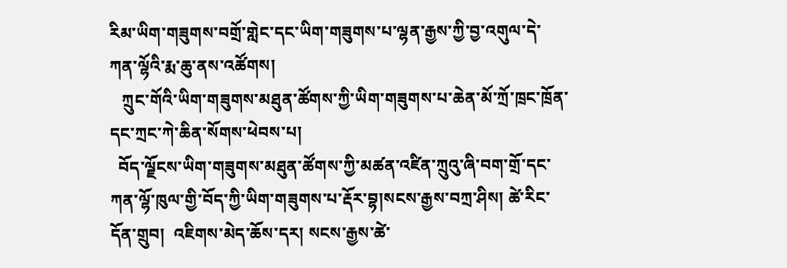རིམ་ཡིག་གཟུགས་བགྲོ་གླེང་དང་ཡིག་གཟུགས་པ་ལྷན་རྒྱས་ཀྱི་བྱ་འགུལ་དེ་ཀན་ལྷོའི་རྨ་ཆུ་ནས་འཚོགས།
   ཀྲུང་གོའི་ཡིག་གཟུགས་མཐུན་ཚོགས་ཀྱི་ཡིག་གཟུགས་པ་ཆེན་མོ་ཀྲོ་ཁྲང་ཁྲོན་དང་ཀྲང་ཀེ་ཆིན་སོགས་ཕེབས་པ།
  བོད་ལྗོངས་ཡིག་གཟུགས་མཐུན་ཚོགས་ཀྱི་མཚན་འཛིན་ཀྲུའུ་ཞི་བག་གྲོ་དང་ཀན་ལྷོ་ཁུལ་གྱི་བོད་ཀྱི་ཡིག་གཟུགས་པ་རྡོར་བྷ།སངས་རྒྱས་བཀྲ་ཤིས། ཚེ་རིང་དོན་གྲུབ།  འཇིགས་མེད་ཆོས་དར། སངས་རྒྱས་ཚེ་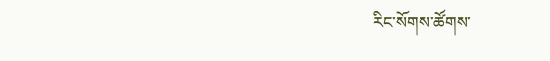རིང་སོགས་ཚོགས་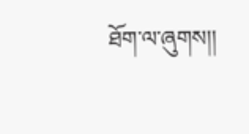ཐོག་ལ་ཞུགས།།